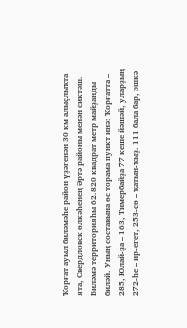Ҡорғат ауыл биләмәһе район үҙәгенән 30 км алыҫлыҡта ята, Свердловск өлкәһенең Әртә районы менән сиктәш. Биләмә территорияһы 62.820 квадрат метр майҙанды биләй. Уның составына өс торама пункт инә: Ҡорғатта – 285, Юлай-ҙа – 163, Тимербайҙа 77 кеше йәшәй, уларҙың 272-һе – ир-егет, 253-сө – ҡатын-ҡыҙ. 111 бала бар, эшкә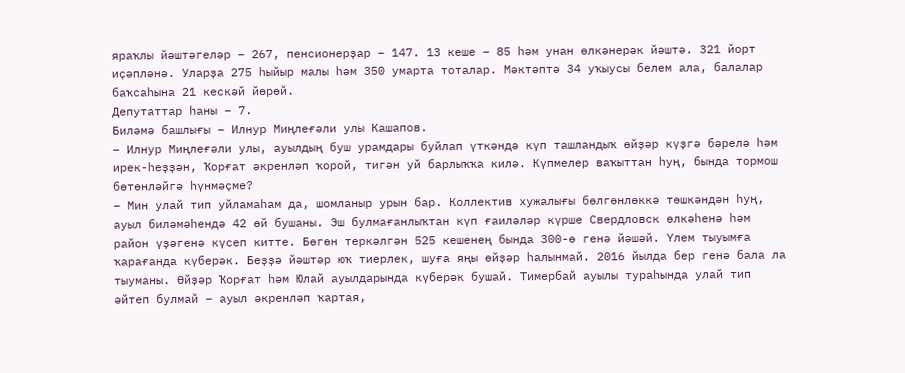яраҡлы йәштәгеләр – 267, пенсионерҙар – 147. 13 кеше – 85 һәм унан өлкәнерәк йәштә. 321 йорт иҫәпләнә. Уларҙа 275 һыйыр малы һәм 350 умарта тоталар. Мәктәптә 34 уҡыусы белем ала, балалар баҡсаһына 21 кескәй йөрөй.
Депутаттар һаны – 7.
Биләмә башлығы – Илнур Миңлеғәли улы Кашапов.
– Илнур Миңлеғәли улы, ауылдың буш урамдары буйлап үткәндә күп ташландыҡ өйҙәр күҙгә бәрелә һәм ирек-һеҙҙән, Ҡорғат әкренләп ҡорой, тигән уй барлыҡҡа килә. Күпмелер ваҡыттан һуң, бында тормош бөтөнләйгә һүнмәҫме?
– Мин улай тип уйламаһам да, шомланыр урын бар. Коллектив хужалығы бөлгөнлөккә төшкәндән һуң, ауыл биләмәһендә 42 өй бушаны. Эш булмағанлыҡтан күп ғаиләләр күрше Свердловск өлкәһенә һәм район үҙәгенә күсеп китте. Бөгөн теркәлгән 525 кешенең бында 300-ө генә йәшәй. Үлем тыуымға ҡарағанда күберәк. Беҙҙә йәштәр юҡ тиерлек, шуға яңы өйҙәр һалынмай. 2016 йылда бер генә бала ла тыуманы. Өйҙәр Ҡорғат һәм Юлай ауылдарында күберәк бушай. Тимербай ауылы тураһында улай тип әйтеп булмай – ауыл әкренләп ҡартая,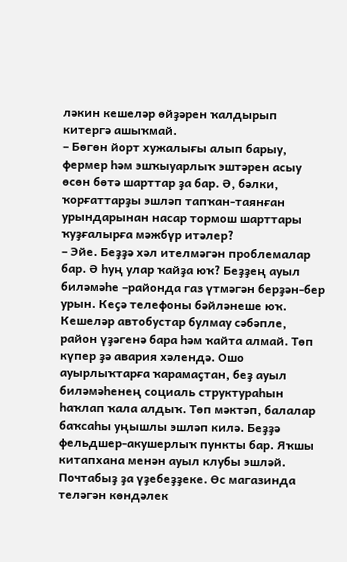ләкин кешеләр өйҙәрен ҡалдырып китергә ашыҡмай.
– Бөгөн йорт хужалығы алып барыу, фермер һәм эшҡыуарлыҡ эштәрен асыу өсөн бөтә шарттар ҙа бар. Ә, бәлки, ҡорғаттарҙы эшләп тапҡан-таянған урындарынан насар тормош шарттары ҡуҙғалырға мәжбүр итәлер?
– Эйе. Беҙҙә хәл ителмәгән проблемалар бар. Ә һуң улар ҡайҙа юҡ? Беҙҙең ауыл биләмәһе –районда газ үтмәгән берҙән-бер урын. Кеҫә телефоны бәйләнеше юҡ. Кешеләр автобустар булмау сәбәпле, район үҙәгенә бара һәм ҡайта алмай. Төп күпер ҙә авария хәлендә. Ошо ауырлыҡтарға ҡарамаҫтан, беҙ ауыл биләмәһенең социаль структураһын һаҡлап ҡала алдыҡ. Төп мәктәп, балалар баҡсаһы уңышлы эшләп килә. Беҙҙә фельдшер-акушерлыҡ пункты бар. Яҡшы китапхана менән ауыл клубы эшләй. Почтабыҙ ҙа үҙебеҙҙеке. Өс магазинда теләгән көндәлек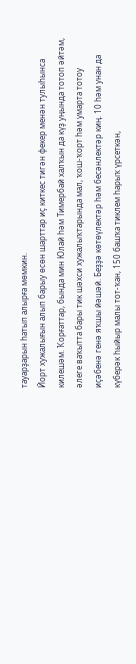тауарҙарын һатып алырға мөмкин.
Йорт хужалығын алып барыу өсөн шарттар иҫ киткес тигән фекер менән тулыһынса килешәм. Ҡорғаттар, бында мин Юлай һәм Тимербай халҡын да күҙ уңында тотоп әйтәм, әлеге ваҡытта бары тик шәхси хужалыҡтарында мал, ҡош-ҡорт һәм умарта тотоу иҫәбенә генә яҡшы йәшәй. Беҙҙә көтөүлектәр һәм бесәнлектәр киң. 10 һәм унан да күберәк һыйыр малы тот-ҡан, 150 башҡа тиклем һарыҡ үрсеткән,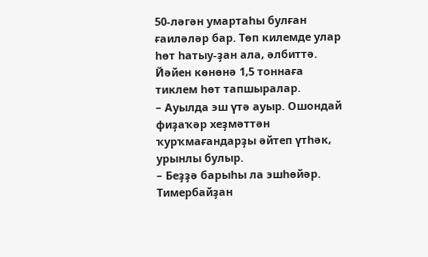50-ләгән умартаһы булған ғаиләләр бар. Төп килемде улар һөт һатыу-ҙан ала, әлбиттә. Йәйен көнөнә 1,5 тоннаға тиклем һөт тапшыралар.
– Ауылда эш үтә ауыр. Ошондай фиҙаҡәр хеҙмәттән ҡурҡмағандарҙы әйтеп үтһәк, урынлы булыр.
– Беҙҙә барыһы ла эшһөйәр. Тимербайҙан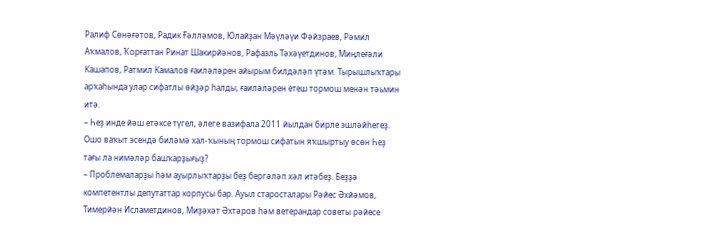Ралиф Сөнәғәтов, Радик Ғәлләмов, Юлайҙан Мәүләүи Фәйзраев, Рәмил Аҡмалов, Ҡорғаттан Ринат Шакирйәнов, Рафаэль Тәхәүетдинов, Миңлеғәли Кашапов, Ратмил Камалов ғаиләләрен айырым билдәләп үтәм. Тырышлыҡтары арҡаһында улар сифатлы өйҙәр һалды, ғаиләләрен етеш тормош менән тәьмин итә.
– Һеҙ инде йәш етәксе түгел, әлеге вазифала 2011 йылдан бирле эшләйһегеҙ. Ошо ваҡыт эсендә биләмә хал-ҡының тормош сифатын яҡшыртыу өсөн Һеҙ тағы ла нимәләр башҡарҙығыҙ?
– Проблемаларҙы һәм ауырлыҡтарҙы беҙ бергәләп хәл итәбеҙ. Беҙҙә компетентлы депутаттар корпусы бар. Ауыл старосталары Рәйес Әхйәмов, Тимерйән Исламетдинов, Миҙәхәт Әхтәров һәм ветерандар советы рәйесе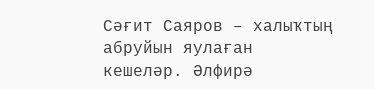Сәғит Саяров – халыҡтың абруйын яулаған кешеләр. Әлфирә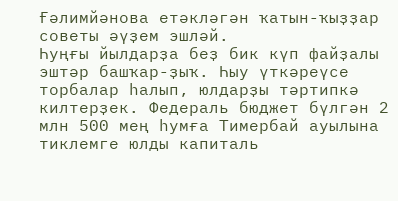Ғәлимйәнова етәкләгән ҡатын-ҡыҙҙар советы әүҙем эшләй.
Һуңғы йылдарҙа беҙ бик күп файҙалы эштәр башҡар-ҙыҡ. Һыу үткәреүсе торбалар һалып, юлдарҙы тәртипкә килтерҙек. Федераль бюджет бүлгән 2 млн 500 мең һумға Тимербай ауылына тиклемге юлды капиталь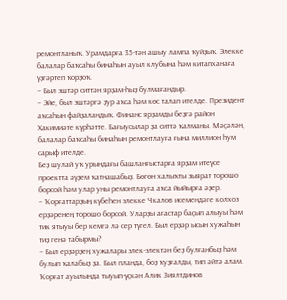ремонтланыҡ. Урамдарға 35-тән ашыу лампа ҡуйҙыҡ. Элекке балалар баҡсаһы бинаһын ауыл клубына һәм китапханаға үҙгәртеп ҡорҙоҡ.
– Был эштәр ситтән ярҙам-һыҙ булмағандыр.
– Эйе, был эштәргә ҙур аҡса һәм көс талап ителде. Президент аҡсаһын файҙаландыҡ. Финанс ярҙамды беҙгә район Хакимиәте күрһәтте. Бағыусылар ҙа ситтә ҡалманы. Мәҫәлән, балалар баҡсаһы бинаһын ремонтлауға ғына миллион һум сарыф ителде.
Беҙ шулай уҡ урындағы башланғыстарға ярҙам итеүсе проектта әүҙем ҡатнашабыҙ. Бөгөн халыҡты зыярат торошо борсой һәм улар уны ремонтлауға аҡса йыйырға әҙер.
– Ҡорғаттарҙың күбеһен элекке Чкалов исемендәге колхоз ерҙәренең торошо борсой. Уларҙы ағастар баҫып алыуы һәм тик ятыуы бер кемгә лә сер түгел. Был ерҙәр ысын хужаһын тиҙ генә табырмы?
– Был ерҙәрҙең хужалары элек-электән беҙ булғанбыҙ һәм булып ҡалабыҙ ҙа. Был планда, боҙ ҡуҙғалды, тип әйтә алам. Ҡорғат ауылында тыуып-үҫкән Алик Зиялтдинов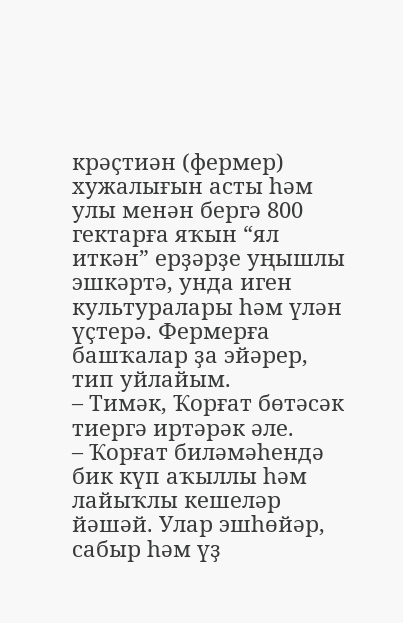крәҫтиән (фермер) хужалығын асты һәм улы менән бергә 800 гектарға яҡын “ял иткән” ерҙәрҙе уңышлы эшкәртә, унда иген культуралары һәм үлән үҫтерә. Фермерға башҡалар ҙа эйәрер, тип уйлайым.
– Тимәк, Ҡорғат бөтәсәк тиергә иртәрәк әле.
– Ҡорғат биләмәһендә бик күп аҡыллы һәм лайыҡлы кешеләр йәшәй. Улар эшһөйәр, сабыр һәм үҙ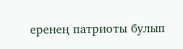еренең патриоты булып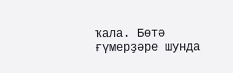ҡала. Бөтә ғүмерҙәре шунда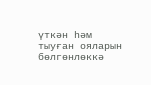үткән һәм тыуған ояларын бөлгөнлөккә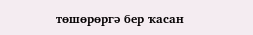төшөрөргә бер ҡасан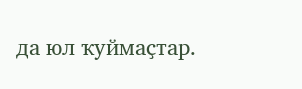да юл ҡуймаҫтар.